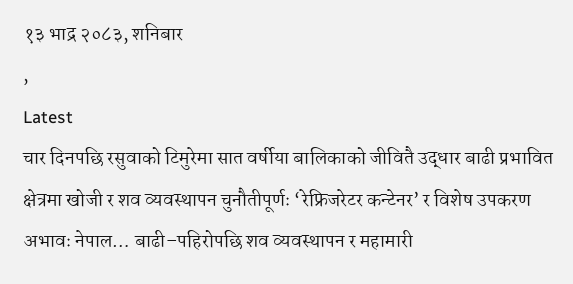१३ भाद्र २०८३, शनिबार
,
Latest
चार दिनपछि रसुवाको टिमुरेमा सात वर्षीया बालिकाको जीवितै उद्धार बाढी प्रभावित क्षेत्रमा खोजी र शव व्यवस्थापन चुनौतीपूर्णः ‘रेफ्रिजरेटर कन्टेनर’ र विशेष उपकरण अभावः नेपाल… बाढी–पहिरोपछि शव व्यवस्थापन र महामारी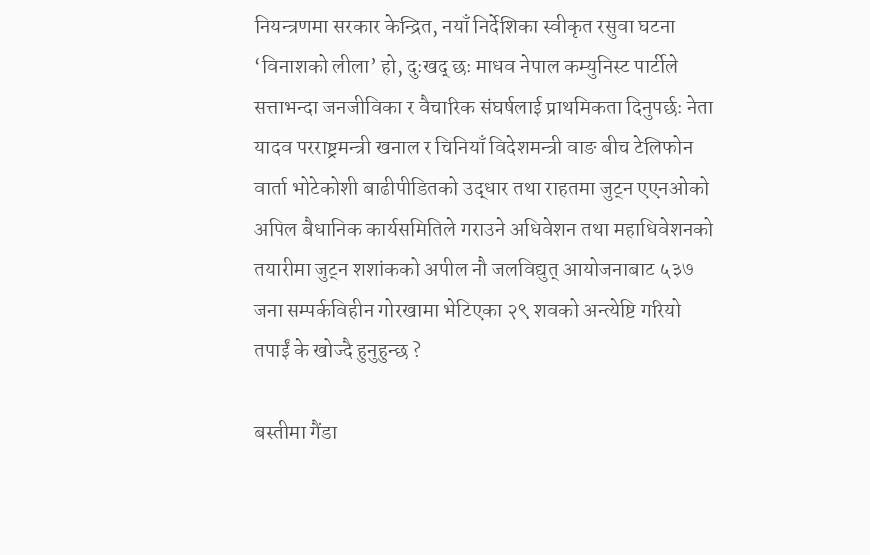नियन्त्रणमा सरकार केन्द्रित, नयाँ निर्देशिका स्वीकृत रसुवा घटना ‘विनाशको लीला’ हो, दुःखद् छः माधव नेपाल कम्युनिस्ट पार्टीले सत्ताभन्दा जनजीविका र वैचारिक संघर्षलाई प्राथमिकता दिनुपर्छः नेता यादव परराष्ट्रमन्त्री खनाल र चिनियाँ विदेशमन्त्री वाङ बीच टेलिफोन वार्ता भोटेकोशी बाढीपीडितको उद्धार तथा राहतमा जुट्न एएनओको अपिल बैधानिक कार्यसमितिले गराउने अधिवेशन तथा महाधिवेशनको तयारीमा जुट्न शशांकको अपील नौ जलविद्युत् आयोजनाबाट ५३७ जना सम्पर्कविहीन गोरखामा भेटिएका २९ शवको अन्त्येष्टि गरियो
तपाईं के खोज्दै हुनुहुन्छ ?

बस्तीमा गैंडा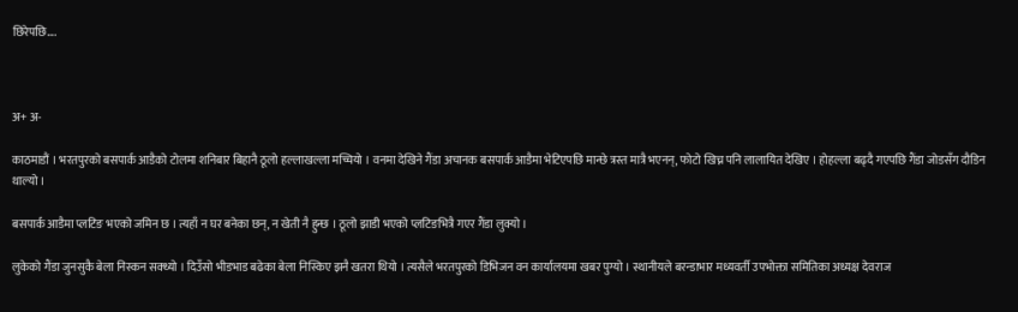छिरेपछि….



अ+ अ-

काठमाडौं । भरतपुरको बसपार्क आडैको टोलमा शनिबार बिहानै ठूलो हल्लाखल्ला मच्चियो । वनमा देखिने गैंडा अचानक बसपार्क आडैमा भेटिएपछि मान्छे त्रस्त मात्रै भएनन्, फोटो खिच्न पनि लालायित देखिए । होहल्ला बढ्दै गएपछि गैंडा जोडसँग दौडिन थाल्यो ।

बसपार्क आडैमा प्लटिङ भएको जमिन छ । त्यहाँ न घर बनेका छन्, न खेती नै हुन्छ । ठूलो झाडी भएको प्लटिङभित्रै गएर गैंडा लुक्यो ।

लुकेको गैंडा जुनसुकै बेला निस्कन सक्थ्यो । दिउँसो भीडभाड बढेका बेला निस्किए झनै खतरा थियो । त्यसैले भरतपुरको डिभिजन वन कार्यालयमा खबर पुग्यो । स्थानीयले बरन्डाभार मध्यवर्ती उपभोक्ता समितिका अध्यक्ष देवराज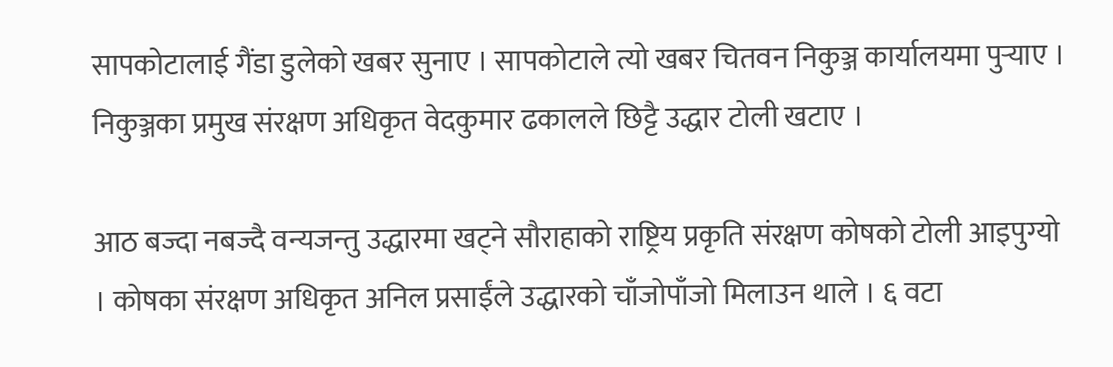सापकोटालाई गैंडा डुलेको खबर सुनाए । सापकोटाले त्यो खबर चितवन निकुञ्ज कार्यालयमा पुर्‍याए । निकुञ्जका प्रमुख संरक्षण अधिकृत वेदकुमार ढकालले छिट्टै उद्धार टोली खटाए ।

आठ बज्दा नबज्दै वन्यजन्तु उद्धारमा खट्ने सौराहाको राष्ट्रिय प्रकृति संरक्षण कोषको टोली आइपुग्यो । कोषका संरक्षण अधिकृत अनिल प्रसाईंले उद्धारको चाँजोपाँजो मिलाउन थाले । ६ वटा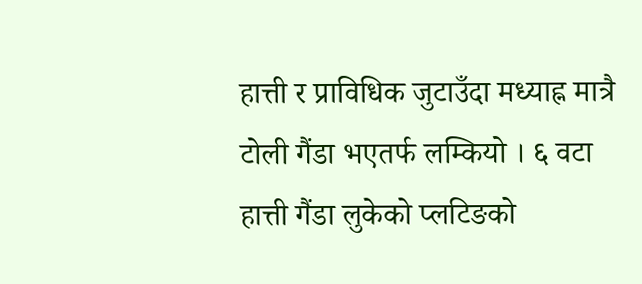हात्ती र प्राविधिक जुटाउँदा मध्याह्न मात्रै टोली गैंडा भएतर्फ लम्कियो । ६ वटा हात्ती गैंडा लुकेको प्लटिङको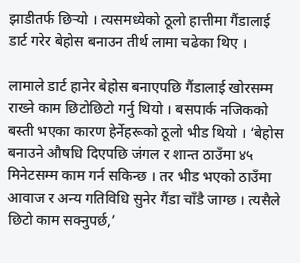झाडीतर्फ छिर्‍यो । त्यसमध्येको ठूलो हात्तीमा गैंडालाई डार्ट गरेर बेहोस बनाउन तीर्थ लामा चढेका थिए ।

लामाले डार्ट हानेर बेहोस बनाएपछि गैंडालाई खोरसम्म राख्ने काम छिटोछिटो गर्नु थियो । बसपार्क नजिकको बस्ती भएका कारण हेर्नेहरूको ठूलो भीड थियो । ‘बेहोस बनाउने औषधि दिएपछि जंगल र शान्त ठाउँमा ४५ मिनेटसम्म काम गर्न सकिन्छ । तर भीड भएको ठाउँमा आवाज र अन्य गतिविधि सुनेर गैंडा चाँडै जाग्छ । त्यसैले छिटो काम सक्नुपर्छ,’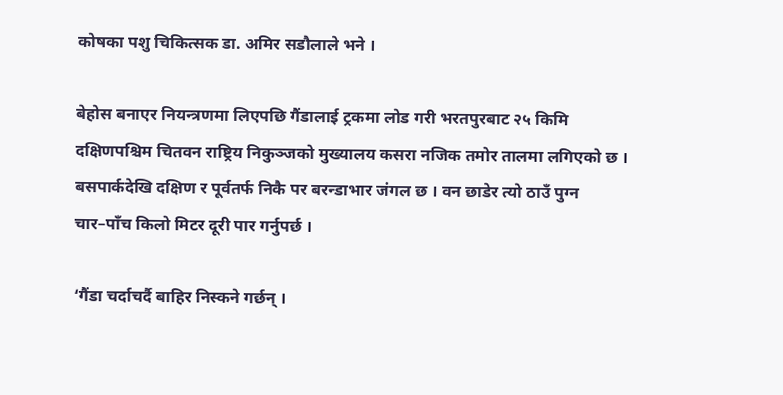कोषका पशु चिकित्सक डा. अमिर सडौलाले भने ।

बेहोस बनाएर नियन्त्रणमा लिएपछि गैंडालाई ट्रकमा लोड गरी भरतपुरबाट २५ किमि दक्षिणपश्चिम चितवन राष्ट्रिय निकुञ्जको मुख्यालय कसरा नजिक तमोर तालमा लगिएको छ । बसपार्कदेखि दक्षिण र पूर्वतर्फ निकै पर बरन्डाभार जंगल छ । वन छाडेर त्यो ठाउँ पुग्न चार–पाँच किलो मिटर दूरी पार गर्नुपर्छ ।

‘गैंडा चर्दाचर्दै बाहिर निस्कने गर्छन् ।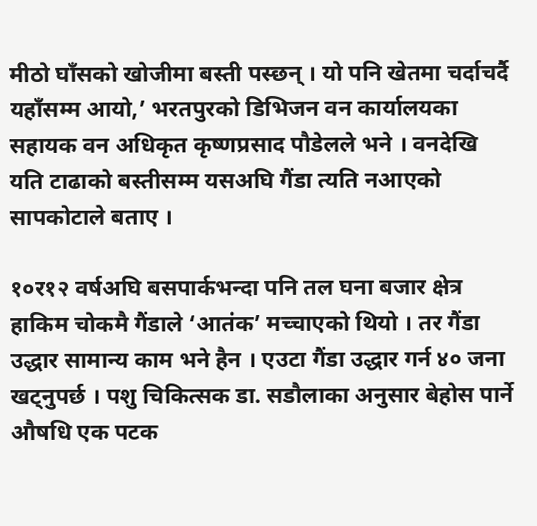मीठो घाँसको खोजीमा बस्ती पस्छन् । यो पनि खेतमा चर्दाचर्दै यहाँसम्म आयो,’ भरतपुरको डिभिजन वन कार्यालयका सहायक वन अधिकृत कृष्णप्रसाद पौडेलले भने । वनदेखि यति टाढाको बस्तीसम्म यसअघि गैंडा त्यति नआएको सापकोटाले बताए ।

१०र१२ वर्षअघि बसपार्कभन्दा पनि तल घना बजार क्षेत्र हाकिम चोकमै गैंडाले ‘आतंक’ मच्चाएको थियो । तर गैंडा उद्धार सामान्य काम भने हैन । एउटा गैंडा उद्धार गर्न ४० जना खट्नुपर्छ । पशु चिकित्सक डा. सडौलाका अनुसार बेहोस पार्ने औषधि एक पटक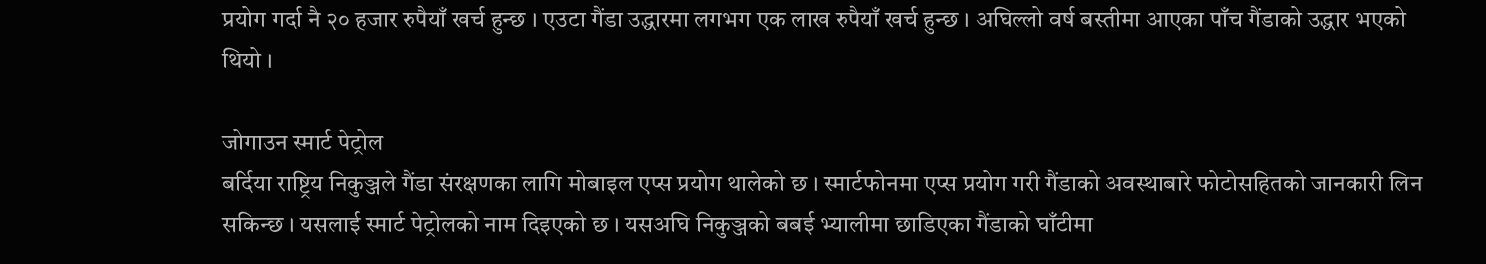प्रयोग गर्दा नै २० हजार रुपैयाँ खर्च हुन्छ । एउटा गैंडा उद्धारमा लगभग एक लाख रुपैयाँ खर्च हुन्छ । अघिल्लो वर्ष बस्तीमा आएका पाँच गैंडाको उद्धार भएको थियो ।

जोगाउन स्मार्ट पेट्रोल
बर्दिया राष्ट्रिय निकुञ्जले गैंडा संरक्षणका लागि मोबाइल एप्स प्रयोग थालेको छ । स्मार्टफोनमा एप्स प्रयोग गरी गैंडाको अवस्थाबारे फोटोसहितको जानकारी लिन सकिन्छ । यसलाई स्मार्ट पेट्रोलको नाम दिइएको छ । यसअघि निकुञ्जको बबई भ्यालीमा छाडिएका गैंडाको घाँटीमा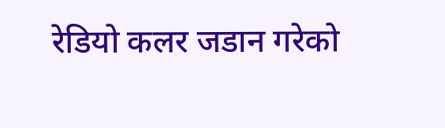रेडियो कलर जडान गरेको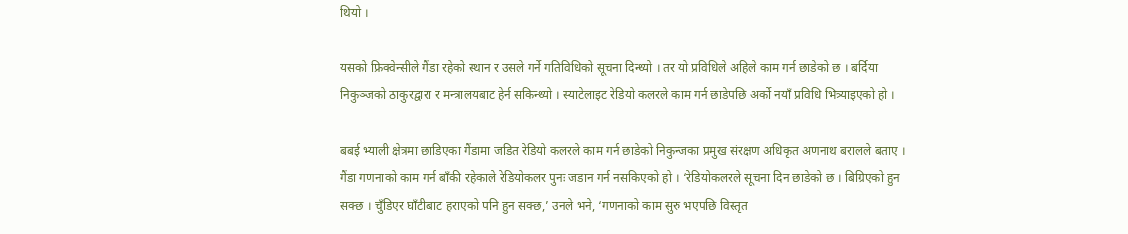थियो ।

यसको फ्रिक्वेन्सीले गैंडा रहेको स्थान र उसले गर्ने गतिविधिको सूचना दिन्थ्यो । तर यो प्रविधिले अहिले काम गर्न छाडेको छ । बर्दिया निकुञ्जको ठाकुरद्वारा र मन्त्रालयबाट हेर्न सकिन्थ्यो । स्याटेलाइट रेडियो कलरले काम गर्न छाडेपछि अर्को नयाँ प्रविधि भित्र्याइएको हो ।

बबई भ्याली क्षेत्रमा छाडिएका गैंडामा जडित रेडियो कलरले काम गर्न छाडेको निकुन्जका प्रमुख संरक्षण अधिकृत अणनाथ बरालले बताए । गैंडा गणनाको काम गर्न बाँकी रहेकाले रेडियोकलर पुनः जडान गर्न नसकिएको हो । ‘रेडियोकलरले सूचना दिन छाडेको छ । बिग्रिएको हुन सक्छ । चुँडिएर घाँटीबाट हराएको पनि हुन सक्छ,’ उनले भने, ‘गणनाको काम सुरु भएपछि विस्तृत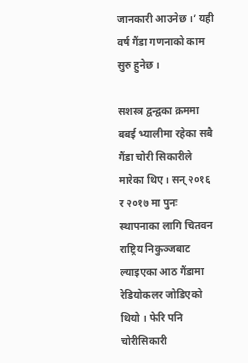जानकारी आउनेछ ।’ यही वर्ष गैंडा गणनाको काम सुरु हुनेछ ।

सशस्त्र द्वन्द्वका क्रममा बबई भ्यालीमा रहेका सबै गैंडा चोरी सिकारीले मारेका थिए । सन् २०१६ र २०१७ मा पुनः स्थापनाका लागि चितवन राष्ट्रिय निकुञ्जबाट ल्याइएका आठ गैंडामा रेडियोकलर जोडिएको थियो । फेरि पनि चोरीसिकारी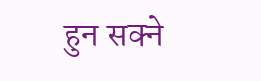हुन सक्ने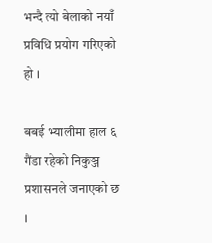भन्दै त्यो बेलाको नयाँ प्रविधि प्रयोग गरिएको हो ।

बबई भ्यालीमा हाल ६ गैंडा रहेको निकुञ्ज प्रशासनले जनाएको छ ।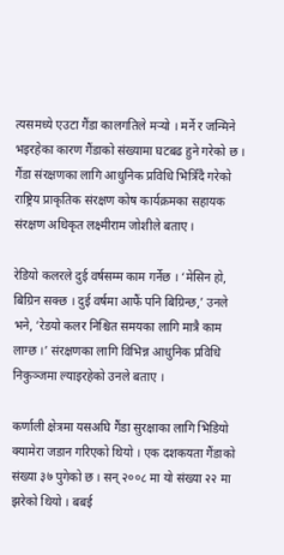त्यसमध्ये एउटा गैंडा कालगतिले मर्‍यो । मर्ने र जन्मिने भइरहेका कारण गैंडाको संख्यामा घटबढ हुने गरेको छ । गैंडा संरक्षणका लागि आधुनिक प्रविधि भित्रिँदै गरेको राष्ट्रिय प्राकृतिक संरक्षण कोष कार्यक्रमका सहायक संरक्षण अधिकृत लक्ष्मीराम जोशीले बताए ।

रेडियो कलरले दुई वर्षसम्म काम गर्नेछ । ‘मेसिन हो, बिग्रिन सक्छ । दुई वर्षमा आफैं पनि बिग्रिन्छ,’ उनले भने, ‘रेडयो कलर निश्चित समयका लागि मात्रै काम लाग्छ ।’ संरक्षणका लागि विभिन्न आधुनिक प्रविधि निकुञ्जमा ल्याइरहेको उनले बताए ।

कर्णाली क्षेत्रमा यसअघि गैंडा सुरक्षाका लागि भिडियो क्यामेरा जडान गरिएको थियो । एक दशकयता गैंडाको संख्या ३७ पुगेको छ । सन् २००८ मा यो संख्या २२ मा झरेको थियो । बबई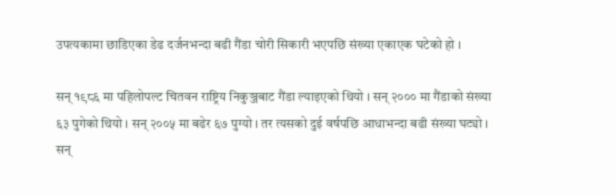उपत्यकामा छाडिएका डेढ दर्जनभन्दा बढी गैंडा चोरी सिकारी भएपछि संख्या एकाएक घटेको हो ।

सन् १९८६ मा पहिलोपल्ट चितवन राष्ट्रिय निकुञ्जबाट गैंडा ल्याइएको थियो । सन् २००० मा गैंडाको संख्या ६३ पुगेको थियो । सन् २००५ मा बढेर ६७ पुग्यो । तर त्यसको दुई वर्षपछि आधाभन्दा बढी संख्या घट्यो । सन्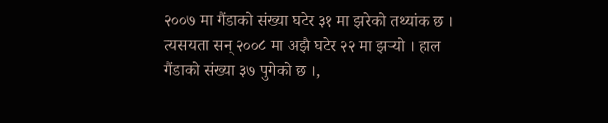२००७ मा गैंडाको संख्या घटेर ३१ मा झरेको तथ्यांक छ । त्यसयता सन् २००८ मा अझै घटेर २२ मा झर्‍यो । हाल गैंडाको संख्या ३७ पुगेको छ ।,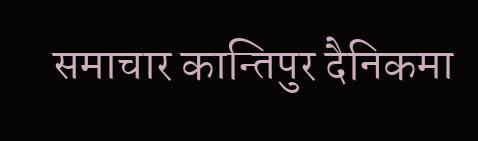समाचार कान्तिपुर दैनिकमा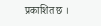प्रकाशित छ ।